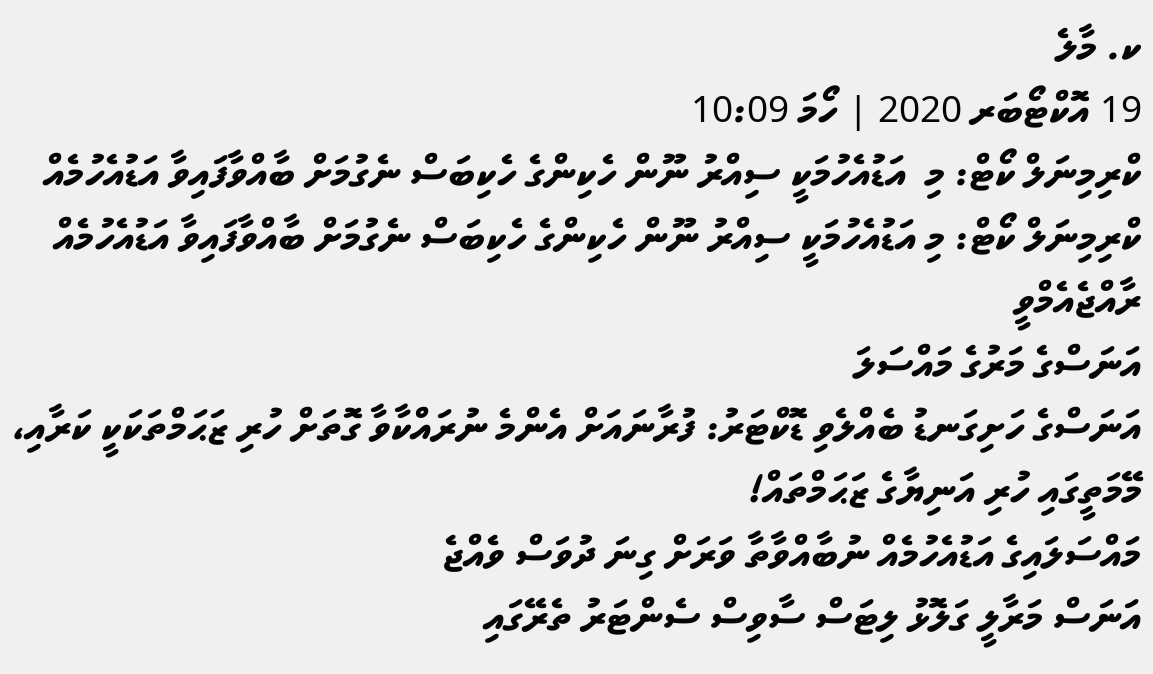ކ. މާލެ
19 އޮކްޓޯބަރ 2020 | ހޯމަ 10:09
ކްރިމިނަލް ކޯޓް: މި  އަޑުއެހުމަކީ ސިއްރު ނޫން ހެކިންގެ ހެކިބަސް ނެގުމަށް ބާއްވާފައިވާ އަޑުއެހުމެއް
ކްރިމިނަލް ކޯޓް: މި އަޑުއެހުމަކީ ސިއްރު ނޫން ހެކިންގެ ހެކިބަސް ނެގުމަށް ބާއްވާފައިވާ އަޑުއެހުމެއް
ރާއްޖެއެމްވީ
އަނަސްގެ މަރުގެ މައްސަލަ
އަނަސްގެ ހަށިގަނޑު ބެއްލެވި ޑޮކްޓަރު: ފުރާނައަށް އެންމެ ނުރައްކާވާ ގޮތަށް ހުރި ޒަޙަމްތަކަކީ ކަރާއި، މޭމަތީގައި ހުރި އަނިޔާގެ ޒަޙަމްތައް!
މައްސަލައިގެ އަޑުއެހުމެއް ނުބާއްވާތާ ވަރަށް ގިނަ ދުވަސް ވެއްޖެ
އަނަސް މަރާލީ ގަލޮޅު ލިޓަސް ސާވިސް ސެންޓަރު ތެރޭގައި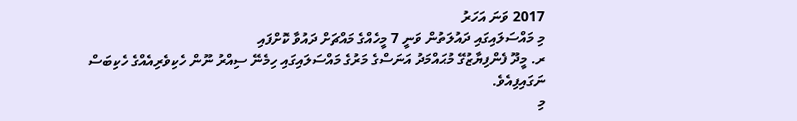2017 ވަނަ އަހަރު
މި މައްސަލައިގައި ދައުލަތުން ވަނީ 7 މީހެއްގެ މައްޗަށް ދައުވާ ކޮށްފައި
ރ. މީދޫ ފެންފިޔާޒުގޭ މުޙައްމަދު އަނަސްގެ މަރުގެ މައްސަލައިގައި ހިމެނޭ ސިއްރު ނޫން ހެކިވެރިއެއްގެ ހެކިބަސް ނަގައިފިއެވެ.
މި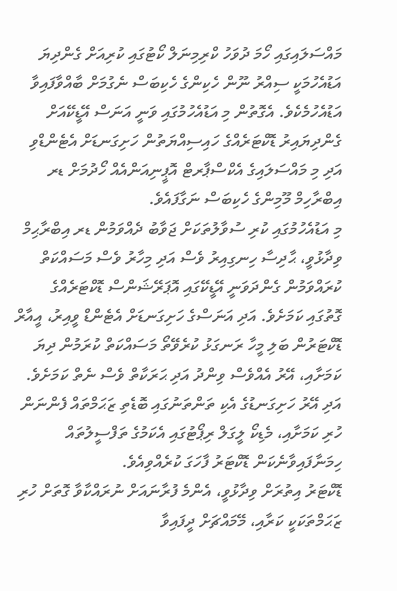މައްސަލައިގައި ހޯމަ ދުވަހު ކްރިމިނަލް ކޯޓުގައި ކުރިއަށް ގެންދިޔަ އަޑުއެހުމަކީ ސިއްރު ނޫން ހެކިންގެ ހެކިބަސް ނެގުމަށް ބާއްވާފައިވާ އަޑުއެހުމެކެވެ. އެގޮތުން މި އަޑުއެހުމުގައި ވަނީ އަނަސް އޭޑީކޭއަށް ގެންދިޔައިރު ޑޮކްޓަރެއްގެ ހައިސިއްޔަތުން ހަށިގަނޑަށް އެޓެންޑްވި އަދި މި މައްސަލައިގެ އެކްސްޕާރޓް އޮޕީނިއަންއެއް ހޯދުމަށް ޑރ އިބްރާހިމް މޫމިންގެ ހެކިބަސް ނަގާފައެވެ.
މި އަޑުއެހުމުގައި ކުރި ސުވާލުތަކަށް ޖަވާބު ދެއްވަމުން ޑރ އިބްރާޙިމް ވިދާޅުވީ، ޙާދިސާ ހިނގިއިރު ވެސް އަދި މިހާރު ވެސް މަސައްކަތް ކުރައްވަމުން ގެންދަވަނީ އޭޑީކޭގައި އޮޕަރޭޝަންސް ޑޮކްޓަރެއްގެ ގޮތުގައި ކަމަށެވެ. އަދި އަނަސްގެ ހަށިގަނޑަށް އެޓެންޑް ވީއިރު، އީއާރް ޑޮކްޓަރުން ބަލި މީހާ ރަނގަޅު ކުރެވޭތޯ މަސައްކަތް ކުރަމުން ދިޔަ ކަމަށާއި، އޭރު އެއްވެސް ވިންދު އަދި ޙަރަކާތް ވެސް ނެތް ކަމަށެވެ. އަދި އޭރު ހަށިގަނޑުގެ އެކި ތަންތަނުގައި ބޮޑެތި ޒަޙަމްތައް ފެންނަން ހުރި ކަމަށާއި، މެޑިކޯ ލީގަލް ރިޕޯޓުގައި އެކަމުގެ ތަފްސީލުތައް ހިމަނާފައިވާނެކަން ޑޮކްޓަރު ފާހަގަ ކުރެއްވިއެވެ.
ޑޮކްޓަރު އިތުރަށް ވިދާޅުވީ، އެންމެ ފުރާނައަށް ނުރައްކާވާ ގޮތަށް ހުރި ޒަޙަމްތަކަކީ ކަރާއި، މޭމައްޗަށް ދީފައިވާ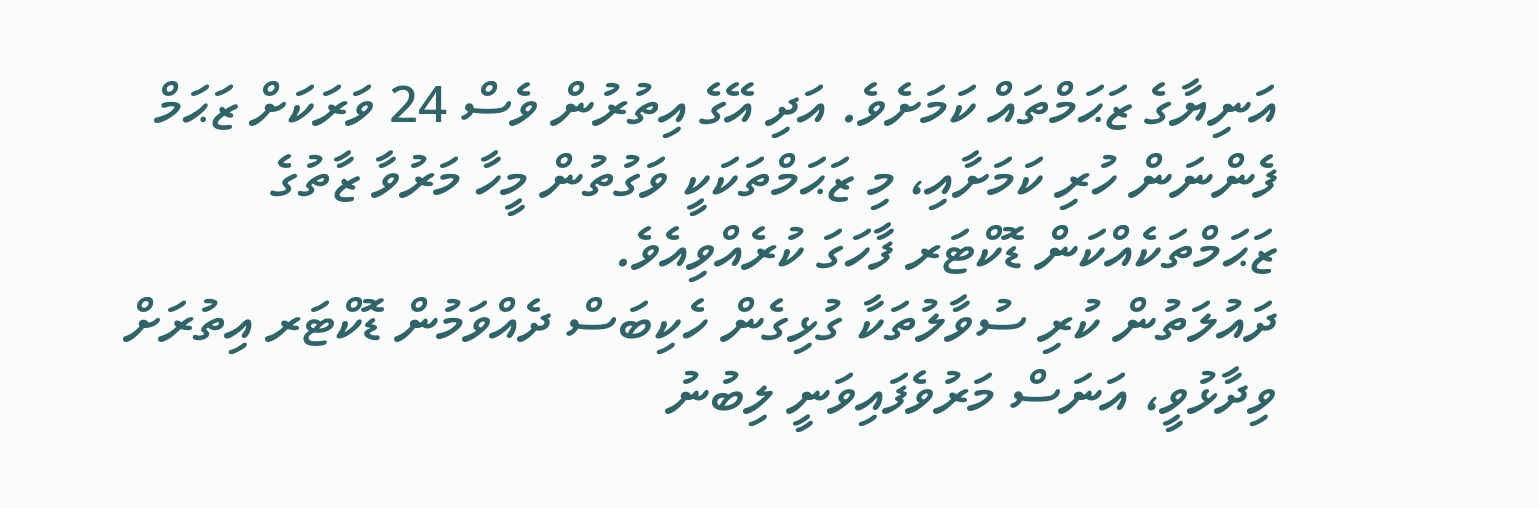އަނިޔާގެ ޒަޙަމްތައް ކަމަށެވެ. އަދި އޭގެ އިތުރުން ވެސް 24 ވަރަކަށް ޒަޙަމް ފެންނަން ހުރި ކަމަށާއި، މި ޒަޙަމްތަކަކީ ވަގުތުން މީހާ މަރުވާ ޒާތުގެ ޒަޙަމްތަކެއްކަން ޑޮކްޓަރ ފާހަގަ ކުރެއްވިއެވެ.
ދައުލަތުން ކުރި ސުވާލުތަކާ ގުޅިގެން ހެކިބަސް ދެއްވަމުން ޑޮކްޓަރ އިތުރަށް ވިދާޅުވީ، އަނަސް މަރުވެފައިވަނީ ލިބުނު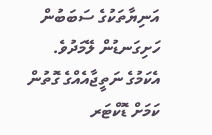އަނިޔާތަކުގެ ސަބަބުން ހަށިގަނޑުން ލޭމަދުވެ. އެކަމުގެ ނަތީޖާއެއްގެ ގޮތުން ކަމަށް ޑޮކްޓަރ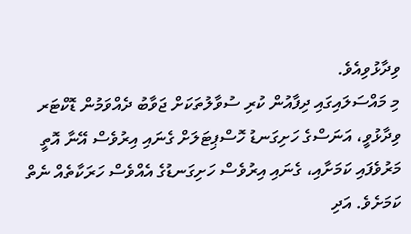ވިދާޅުވިއެވެ.
މި މައްސަލައިގައި ދިފާއުން ކުރި ސުވާލުތަކަށް ޖަވާބު ދެއްވަމުން ޑޮކްޓަރ ވިދާޅުވީ، އަނަސްގެ ހަށިގަނޑު ހޮސްޕިޓަލަށް ގެނައި އިރުވެސް އޭނާ އޮތީ މަރުވެފައި ކަމަށާއި، ގެނައި އިރުވެސް ހަށިގަނޑުގެ އެއްވެސް ހަރަކާތެއް ނެތް ކަމަށެވެ. އަދި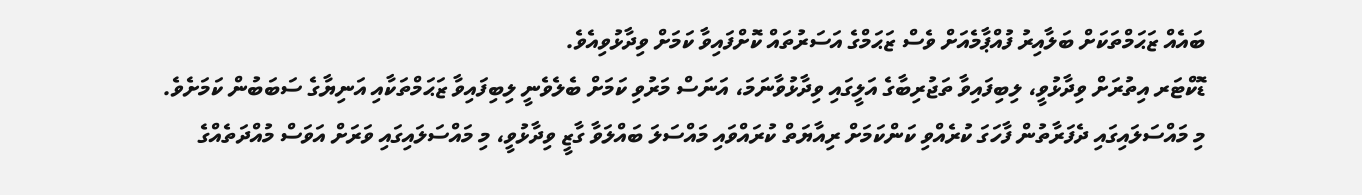ބައެއް ޒަޙަމްތަކަށް ބަލާއިރު ފުއްޕާމެއަށް ވެސް ޒަޙަމްގެ އަސަރުތައް ކޮށްފައިވާ ކަމަށް ވިދާޅުވިއެވެ.
ޑޮކްޓަރ އިތުރަށް ވިދާޅުވީ، ލިބިފައިވާ ތަޖުރިބާގެ އަލީގައި ވިދާޅުވާނަމަ، އަނަސް މަރުވި ކަމަށް ބެލެވެނީ ލިބިފައިވާ ޒަޙަމްތަކާއި އަނިޔާގެ ސަބަބުން ކަމަށެވެ.
މި މައްސަލައިގައި ދެފަރާތުން ފާހަގަ ކުރެއްވި ކަންކަމަށް ރިއާޔަތް ކުރައްވައި މައްސަލަ ބައްލަވާ ގާޒީ ވިދާޅުވީ، މި މައްސަލައިގައި ވަރަށް އަވަސް މުއްދަތެއްގެ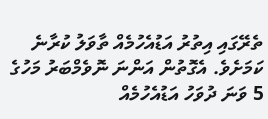ތެރޭގައި އިތުރު އަޑުއެހުމެއް ތާވަލު ކުރާނެ ކަމަށެވެ. އެގޮތުން އަންނަ ނޮވެމްބަރު މަހުގެ 5 ވަނަ ދުވަހު އަޑުއެހުމެއް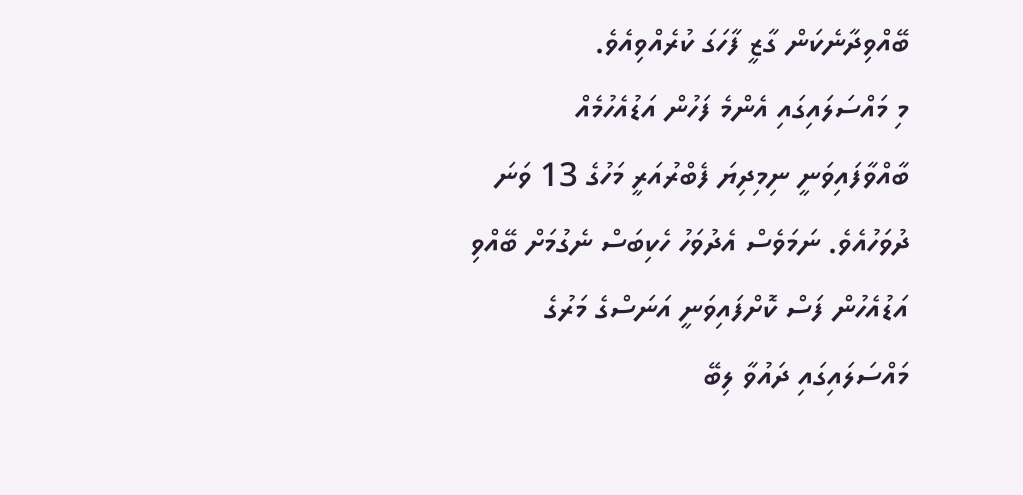ބޭއްވިދާނެކަން ގާޒީ ފާހަގަ ކުރެއްވިއެވެ.
މި މައްސަލައިގައި އެންމެ ފަހުން އަޑުއެހުމެއް ބާއްވާފައިވަނީ ނިމިދިޔަ ފެބްރުއަރީ މަހުގެ 13 ވަނަ ދުވަހުއެވެ. ނަމަވެސް އެދުވަހު ހެކިބަސް ނެގުމަށް ބޭއްވި އަޑުއެހުން ފަސް ކޮށްފައިވަނީ އަނަސްގެ މަރުގެ މައްސަލައިގައި ދައުވާ ލިބޭ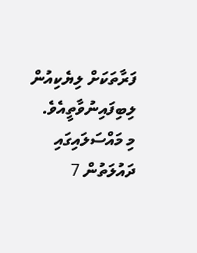ފަރާތަކަށް ލިޔެކިއުން ލިބިފައިނުވާތީއެވެ.
މި މައްސަލައިގައި ދައުލަތުން 7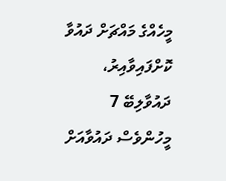މީހެއްގެ މައްޗަށް ދައުވާ ކޮށްފައިވާއިރު، ދައުވާލިބޭ 7 މީހުންވެސް ދައުވާއަށް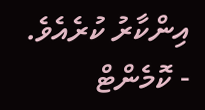އިންކާރު ކުރެއެވެ.
- ކޮމެންޓް